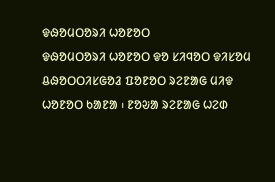ᱫᱷᱚᱢᱛᱚᱨᱤ ᱦᱚᱱᱚᱛ
ᱫᱷᱚᱢᱛᱚᱨᱤ ᱦᱚᱱᱚᱛ ᱫᱚ ᱥᱤᱧᱚᱛ ᱫᱤᱥᱚᱢ ᱪᱷᱚᱛᱛᱤᱥᱜᱚᱲ ᱯᱚᱱᱚᱛ ᱨᱮᱱᱟᱜ ᱢᱤᱫ ᱦᱚᱱᱚᱛ ᱠᱟᱱᱟ ᱾ ᱱᱚᱶᱟ ᱨᱮᱱᱟᱜ ᱦᱮᱰ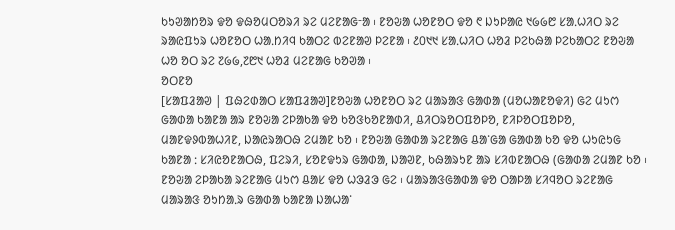ᱠᱩᱣᱟᱴᱚᱨ ᱫᱚ ᱫᱷᱚᱢᱛᱚᱨᱤ ᱨᱮ ᱢᱮᱱᱟᱜᱼᱟ ᱾ ᱱᱚᱶᱟ ᱦᱚᱱᱚᱛ ᱫᱚ ᱖ ᱡᱩᱞᱟᱭ ᱑᱙᱙᱘ ᱥᱟᱹᱦᱤᱛ ᱨᱮ ᱨᱟᱭᱯᱩᱨ ᱦᱚᱱᱚᱛ ᱦᱟᱹᱴᱤᱧ ᱠᱟᱛᱮ ᱵᱮᱱᱟᱣ ᱞᱮᱱᱟ ᱾ ᱒᱐᱑᱑ ᱥᱟᱹᱦᱤᱛ ᱦᱚᱲ ᱞᱮᱠᱷᱟ ᱞᱮᱠᱟᱛᱮ ᱱᱚᱶᱟ ᱦᱚ ᱚᱛ ᱨᱮ ᱗᱙᱙,᱗᱘᱑ ᱦᱚᱲ ᱢᱮᱱᱟᱜ ᱠᱚᱣᱟ ᱾
ᱚᱛᱱᱚ
[ᱥᱟᱯᱲᱟᱣ | ᱯᱷᱮᱰᱟᱛ ᱥᱟᱯᱲᱟᱣ]ᱱᱚᱶᱟ ᱦᱚᱱᱚᱛ ᱨᱮ ᱢᱟᱨᱟᱝ ᱜᱟᱰᱟ (ᱢᱚᱦᱟᱱᱚᱫᱤ) ᱜᱮ ᱢᱩᱬ ᱜᱟᱰᱟ ᱠᱟᱱᱟ ᱟᱨ ᱱᱚᱶᱟ ᱮᱞᱟᱠᱟ ᱫᱚ ᱠᱚᱝᱠᱚᱱᱟᱰᱤ, ᱪᱤᱛᱨᱚᱛᱯᱚᱞᱚ, ᱱᱤᱞᱚᱛᱯᱚᱞᱚ, ᱢᱟᱱᱫᱽᱵᱟᱦᱤᱱ, ᱡᱟᱭᱨᱟᱛᱷ ᱮᱢᱟᱱ ᱠᱚ ᱾ ᱱᱚᱶᱟ ᱜᱟᱰᱟ ᱨᱮᱱᱟᱜ ᱪᱟᱸᱜᱟ ᱜᱟᱰᱟ ᱠᱚ ᱫᱚ ᱦᱩᱭᱩᱜ ᱠᱟᱱᱟ ᱺ ᱥᱤᱭᱚᱱᱟᱛᱷ, ᱯᱮᱨᱤ, ᱥᱚᱱᱫᱩᱨ ᱜᱟᱰᱟ, ᱡᱟᱣᱱ, ᱠᱷᱟᱨᱩᱱ ᱟᱨ ᱥᱤᱵᱱᱟᱛᱷ (ᱜᱟᱰᱟ ᱮᱢᱟᱱ ᱠᱚ ᱾ ᱱᱚᱶᱟ ᱮᱞᱟᱠᱟ ᱨᱮᱱᱟᱜ ᱢᱩᱬ ᱪᱟᱥ ᱫᱚ ᱦᱳᱲᱳ ᱜᱮ ᱾ ᱢᱟᱨᱟᱝᱜᱟᱰᱟ ᱫᱚ ᱛᱟᱞᱟ ᱥᱤᱧᱚᱛ ᱨᱮᱱᱟᱜ ᱢᱟᱨᱟᱝ ᱚᱩᱴᱟᱹᱨ ᱜᱟᱰᱟ ᱠᱟᱱᱟ ᱡᱟᱦᱟᱸ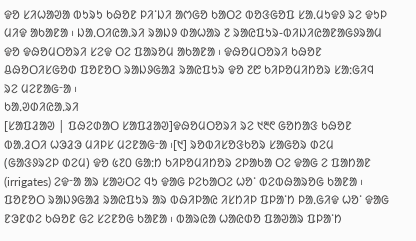ᱫᱚ ᱥᱤᱦᱟᱣᱟ ᱵᱩᱨᱩ ᱠᱷᱚᱱ ᱞᱤᱸᱡᱤ ᱟᱬᱜᱚ ᱠᱟᱛᱮ ᱵᱚᱝᱜᱚᱯ ᱥᱟᱹᱢᱩᱫᱽ ᱨᱮ ᱫᱩᱞ ᱢᱤᱫ ᱟᱠᱟᱱᱟ ᱾ ᱡᱟᱹᱛᱤᱭᱟᱹᱨᱤ ᱨᱟᱡᱽ ᱰᱟᱦᱟᱨ ᱗ ᱨᱟᱭᱯᱩᱨ-ᱵᱤᱡᱤᱭᱟᱱᱟᱜᱽᱨᱟᱢ ᱫᱚ ᱫᱷᱚᱢᱛᱚᱨᱤ ᱥᱮᱫ ᱛᱮ ᱯᱟᱨᱚᱢ ᱟᱠᱟᱱᱟ ᱾ ᱫᱷᱚᱢᱛᱚᱨᱤ ᱠᱷᱚᱱ ᱪᱷᱚᱛᱤᱥᱜᱚᱰ ᱯᱚᱱᱚᱛ ᱨᱟᱡᱽᱜᱟᱲ ᱨᱟᱭᱯᱩᱨ ᱫᱚ ᱗᱘ ᱠᱤᱞᱚᱢᱤᱴᱚᱨ ᱥᱟᱺᱜᱤᱧ ᱨᱮ ᱢᱮᱱᱟᱜᱼᱟ ᱾
ᱠᱟᱹᱣᱰᱤᱭᱟᱹᱨᱤ
[ᱥᱟᱯᱲᱟᱣ | ᱯᱷᱮᱰᱟᱛ ᱥᱟᱯᱲᱟᱣ]ᱫᱷᱚᱢᱛᱚᱨᱤ ᱨᱮ ᱑᱓᱖ ᱜᱚᱴᱟᱝ ᱠᱷᱚᱱ ᱵᱟᱹᱲᱛᱤ ᱦᱳᱲᱳ ᱢᱤᱞᱥ ᱢᱮᱱᱟᱜᱼᱟ ᱾[᱑] ᱨᱚᱵᱤᱥᱚᱝᱠᱚᱨ ᱥᱟᱜᱚᱨ ᱰᱮᱢ (ᱜᱟᱝᱽᱨᱮᱞ ᱰᱮᱢ) ᱫᱚ ᱕᱗᱐ ᱜᱟᱺᱴ ᱠᱤᱞᱚᱢᱤᱴᱚᱨ ᱮᱞᱟᱠᱟ ᱛᱮ ᱫᱟᱜ ᱮ ᱯᱟᱴᱟᱱ (irrigates) ᱮᱫᱼᱟ ᱟᱨ ᱥᱟᱶᱛᱮ ᱧᱩ ᱫᱟᱜ ᱞᱮᱠᱟᱛᱮ ᱦᱚᱸ ᱵᱮᱵᱷᱟᱨᱚᱜ ᱠᱟᱱᱟ ᱾ ᱯᱚᱱᱚᱛ ᱨᱟᱡᱽᱜᱟᱲ ᱨᱟᱭᱯᱩᱨ ᱟᱨ ᱵᱷᱤᱞᱟᱭ ᱤᱥᱴᱤᱞ ᱯᱞᱟᱸᱴ ᱞᱟᱹᱜᱤᱫ ᱦᱚᱸ ᱫᱟᱜ ᱱᱳᱱᱰᱮ ᱠᱷᱚᱱ ᱜᱮ ᱥᱮᱱᱚᱜ ᱠᱟᱱᱟ ᱾ ᱵᱟᱨᱭᱟ ᱦᱟᱭᱰᱚ ᱯᱟᱣᱟᱨ ᱯᱞᱟᱸᱴ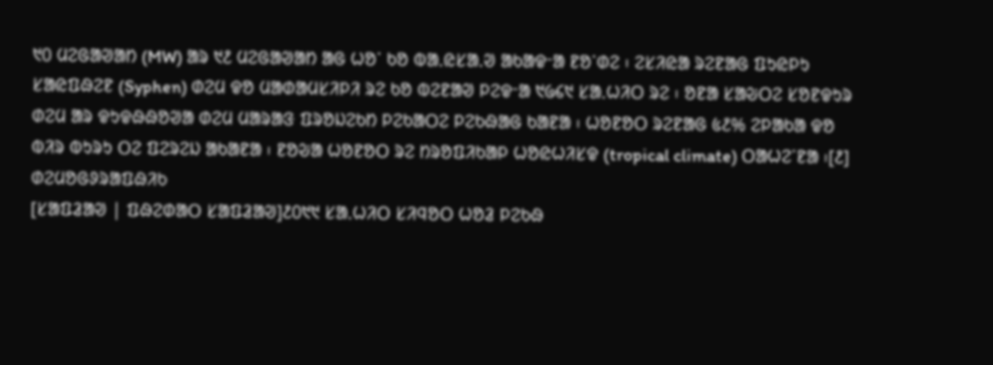᱑᱐ ᱢᱮᱜᱟᱣᱟᱴ (MW) ᱟᱨ ᱑᱒ ᱢᱮᱜᱟᱣᱟᱴ ᱟᱜ ᱦᱚᱸ ᱠᱚ ᱵᱟᱹᱭᱥᱟᱹᱣ ᱟᱠᱟᱫᱼᱟ ᱱᱚᱸᱰᱮ ᱾ ᱮᱥᱤᱭᱟ ᱨᱮᱱᱟᱜ ᱯᱩᱭᱞᱩ ᱥᱟᱭᱯᱷᱮᱱ (Syphen) ᱰᱮᱢ ᱫᱚ ᱢᱟᱰᱟᱢᱥᱤᱞᱤ ᱨᱮ ᱠᱚ ᱵᱮᱱᱟᱣ ᱞᱮᱫᱼᱟ ᱑᱙᱔᱑ ᱥᱟᱹᱦᱤᱛ ᱨᱮ ᱾ ᱚᱱᱟ ᱥᱟᱶᱛᱮ ᱥᱚᱱᱫᱩᱨ ᱰᱮᱢ ᱟᱨ ᱫᱩᱫᱷᱷᱚᱣᱟ ᱰᱮᱢ ᱢᱟᱨᱟᱝ ᱯᱨᱚᱡᱮᱠᱴ ᱞᱮᱠᱟᱛᱮ ᱞᱮᱠᱷᱟᱜ ᱠᱟᱱᱟ ᱾ ᱦᱚᱱᱚᱛ ᱨᱮᱱᱟᱜ ᱕᱒% ᱮᱞᱟᱠᱟ ᱫᱚ ᱵᱤᱨ ᱵᱩᱨᱩ ᱛᱮ ᱯᱮᱨᱮᱡ ᱟᱠᱟᱱᱟ ᱾ ᱱᱚᱶᱟ ᱦᱚᱱᱚᱛ ᱨᱮ ᱴᱨᱚᱯᱤᱠᱟᱞ ᱦᱚᱭᱦᱤᱥᱫ (tropical climate) ᱛᱟᱦᱮᱸᱱᱟ ᱾[᱒]
ᱰᱮᱢᱚᱜᱽᱨᱟᱯᱷᱤᱠ
[ᱥᱟᱯᱲᱟᱣ | ᱯᱷᱮᱰᱟᱛ ᱥᱟᱯᱲᱟᱣ]᱒᱐᱑᱑ ᱥᱟᱹᱦᱤᱛ ᱥᱤᱧᱚᱛ ᱦᱚᱲ ᱞᱮᱠᱷ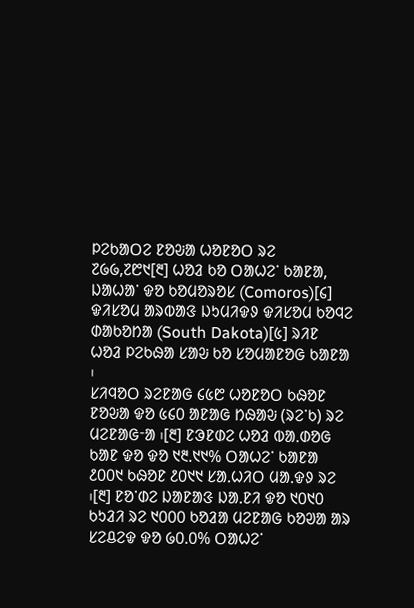ᱞᱮᱠᱟᱛᱮ ᱱᱚᱶᱟ ᱦᱚᱱᱚᱛ ᱨᱮ ᱗᱙᱙,᱗᱘᱑[᱓] ᱦᱚᱲ ᱠᱚ ᱛᱟᱦᱮᱸ ᱠᱟᱱᱟ, ᱡᱟᱦᱟᱸ ᱫᱚ ᱠᱚᱢᱚᱨᱚᱥ (Comoros)[᱔] ᱫᱤᱥᱚᱢ ᱟᱨᱵᱟᱝ ᱡᱩᱢᱤᱫᱽ ᱫᱤᱥᱚᱢ ᱠᱚᱧᱮ ᱰᱟᱠᱚᱴᱟ (South Dakota)[᱕] ᱨᱤᱱ ᱦᱚᱲ ᱞᱮᱠᱷᱟ ᱥᱟᱶ ᱠᱚ ᱥᱚᱢᱟᱱᱚᱜ ᱠᱟᱱᱟ ᱾
ᱥᱤᱧᱚᱛ ᱨᱮᱱᱟᱜ ᱔᱕᱘ ᱦᱚᱱᱚᱛ ᱠᱷᱚᱱ ᱱᱚᱶᱟ ᱫᱚ ᱕᱔᱐ ᱟᱱᱟᱜ ᱴᱷᱟᱶ (ᱨᱮᱸᱠ) ᱨᱮ ᱢᱮᱱᱟᱜᱼᱟ ᱾[᱓] ᱱᱳᱱᱰᱮ ᱦᱚᱲ ᱵᱟᱹᱰᱚᱜ ᱠᱟᱱ ᱫᱚ ᱫᱚ ᱑᱓ᱹ᱑᱑% ᱛᱟᱦᱮᱸ ᱠᱟᱱᱟ ᱒᱐᱐᱑ ᱠᱷᱚᱱ ᱒᱐᱑᱑ ᱥᱟᱹᱦᱤᱛ ᱢᱟᱹᱫᱽ ᱨᱮ ᱾[᱓] ᱱᱚᱸᱰᱮ ᱡᱟᱱᱟᱝ ᱡᱟᱹᱱᱤ ᱫᱚ ᱑᱐᱑᱐ ᱠᱩᱲᱤ ᱨᱮ ᱑᱐᱐᱐ ᱠᱚᱲᱟ ᱢᱮᱱᱟᱜ ᱠᱚᱣᱟ ᱟᱨ ᱥᱮᱪᱮᱫ ᱫᱚ ᱙᱐ᱹ᱐% ᱛᱟᱦᱮᱸ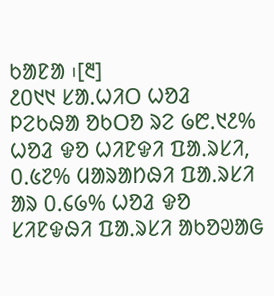ᱠᱟᱱᱟ ᱾[᱓]
᱒᱐᱑᱑ ᱥᱟᱹᱦᱤᱛ ᱦᱚᱲ ᱞᱮᱠᱷᱟ ᱚᱠᱛᱚ ᱨᱮ ᱙᱘ᱹ᱑᱒% ᱦᱚᱲ ᱫᱚ ᱦᱤᱱᱫᱤ ᱯᱟᱹᱨᱥᱤ, ᱐ᱹ᱕᱗% ᱢᱟᱨᱟᱴᱷᱤ ᱯᱟᱹᱨᱥᱤ ᱟᱨ ᱐ᱹ᱔᱙% ᱦᱚᱲ ᱫᱚ ᱥᱤᱱᱫᱷᱤ ᱯᱟᱹᱨᱥᱤ ᱟᱠᱚᱣᱟᱜ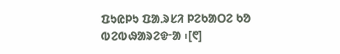ᱯᱩᱭᱞᱩ ᱯᱟᱹᱨᱥᱤ ᱞᱮᱠᱟᱛᱮ ᱠᱚ ᱵᱮᱵᱷᱟᱨᱮᱫᱼᱟ ᱾[᱖]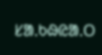ᱥᱟᱹᱠᱷᱭᱟᱹᱛ